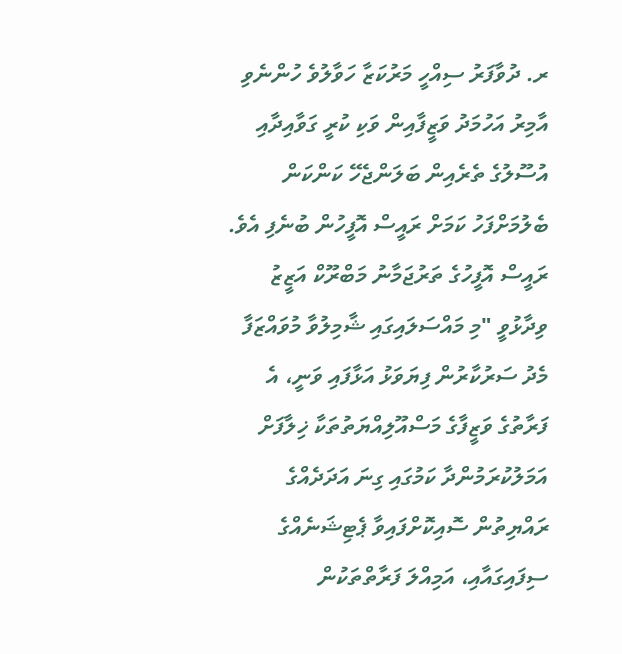ރ. ދުވާފަރު ސިއްހީ މަރުކަޒާ ހަވާލުވެ ހުންނެވި އާމިރު އަހުމަދު ވަޒީފާއިން ވަކި ކުރީ ގަވާއިދާއި އުސޫލުގެ ތެރެއިން ބަލަންޖެހޭ ކަންކަން ބެލުމަށްފަހު ކަމަށް ރައީސް އޮފީހުން ބުނެފި އެވެ.
ރައީސް އޮފީހުގެ ތަރުޖަމާނު މަބްރޫކް އަޒީޒު ވިދާޅުވީ "މި މައްސަލައިގައި ޝާމިލުވާ މުވައްޒަފާ މެދު ސަރުކާރުން ފިޔަވަޅު އަޅާފައި ވަނީ، އެ ފަރާތުގެ ވަޒީފާގެ މަސްއޫލިއްޔަތުތަކާ ޚިލާފަށް އަމަލުކުރަމުންދާ ކަމުގައި ގިނަ އަދަދެއްގެ ރައްޔިތުން ސޮއިކޮށްފައިވާ ޕެޓިޝަނެއްގެ ސިފައިގައާއި، އަމިއްލަ ފަރާތްތަކުން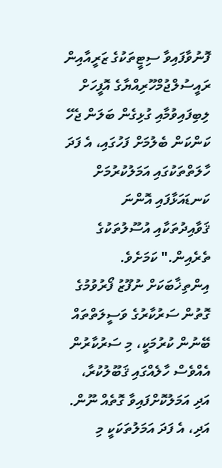ފޮނުވާފައިވާ ސިޓީތަކުގެ ޒަރީއާއިން ރައީސުލްޖުމްހޫރިއްޔާގެ އޮފީހަށް ލިބިފައިވުމާއި ގުޅިގެން ބަލަން ޖެހޭ ކަންކަން ބެލުމަށް ފަހުގައި، އެ ފަދަ ހާލަތްތަކުގައި އަމަލުކުރުމަށް ކަނޑައަޅާފައި އޮންނަ ޤަވާއިދުތަކާއި އުސޫލުތަކުގެ ތެރެއިން." ކަމަށެވެ.
އިންތިޚާބަކަށް ނުފޫޒު ފޯރުވުމުގެ ގޮތުން ސަރުކާރުގެ ވަސީލަތްތައް ބޭނުން ކުރުމަކީ، މި ސަރުކާރުން އެއްވެސް ހާލެއްގައި ޤަބޫލުކުރާ، އަދި އަމަލުކޮށްފައިވާ ގޮތެއް ނޫން. އަދި، އެ ފަދަ އަމަލުތަކަކީ މި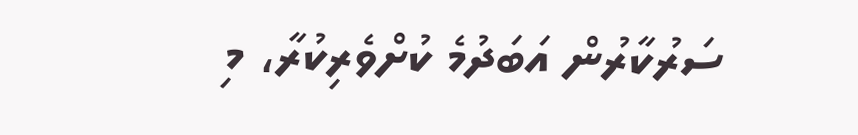ސަރުކާރުން އަބަދުމެ ކުށްވެރިކުރާ، މި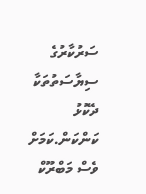ސަރުކާރުގެ ސިޔާސަތުތަކާ ދެކޮޅު ކަންކަން.ކަމަށް ވެސް މަބްރޫކް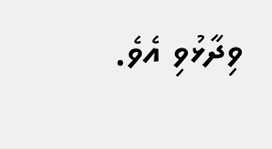ވިދާޅުވި އެވެ.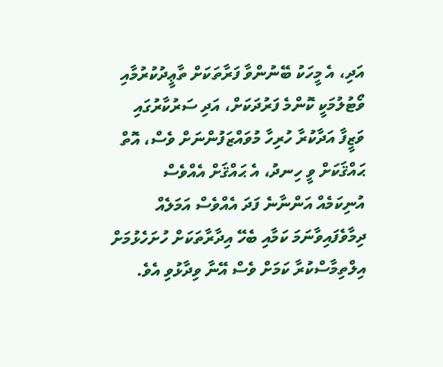އަދި، އެ މީހަކު ބޭނުންވާ ފަރާތަކަށް ތާޢީދުކުރުމާއި ވޯޓުލުމަކީ ކޮންމެ ފަރުދަކަށް، އަދި ސަރުކާރުގައި ވަޒީފާ އަދާކުރާ ހުރިހާ މުވައްޒަފުންނަށް ވެސް، އޮތް ޙައްޤަކަށް ވީ ހިނދު، އެ ޙައްޤަށް އެއްވެސް އުނިކަމެއް އަންނާނެ ފަދަ އެއްވެސް އަމަލެއް ދިމާވެފައިވާނަމަ ކަމާއި ބެހޭ އިދާރާތަކަށް ހުށަހެޅުމަށް އިލްތިމާސްކުރާ ކަމަށް ވެސް އޭނާ ވިދާޅުވި އެވެ.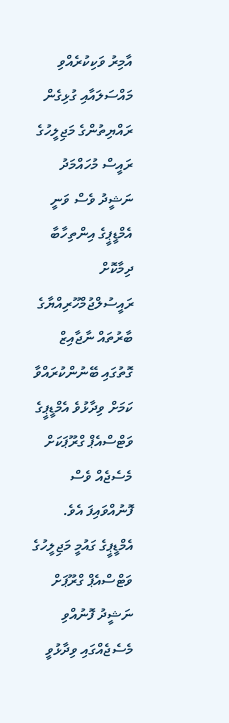އާމިރު ވަކިކުރެއްވި މައްސަލައާއި ގުޅިގެން ރައްޔިތުންގެ މަޖިލީހުގެ ރައީސް މުހައްމަދު ނަޝީދު ވެސް ވަނީ އެމްޑީޕީގެ އިންތިހާބާ ދިމާކޮށް ރައީސުލްޖުމްހޫރިއްޔާގެ ބާރުތައް ނާޖާއިޒް ގޮތުގައި ބޭނުންކުރައްވާ ކަމަށް ވިދާޅުވެ އެމްޑީޕީގެ ވަޓްސްއެޕް ގްރޫޕަކަށް މެސެޖެއް ވެސް ފޮނުއްވައިފަ އެވެ.
އެމްޑީޕީގެ ގައުމީ މަޖިލީހުގެ ވަޓްސްއެޕް ގްރޫޕަށް ނަޝީދު ފޮނުއްވި މެސެޖެއްގައި ވިދާޅުވީ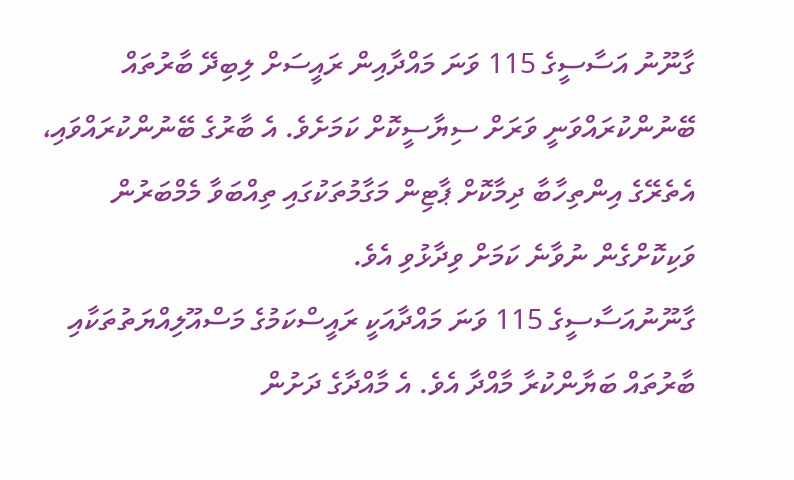ގާނޫނު އަސާސީގެ 115 ވަނަ މައްދާއިން ރައީސަށް ލިބިދޭ ބާރުތައް ބޭނުންކުރައްވަނީ ވަރަށް ސިޔާސީކޮށް ކަމަށެވެ. އެ ބާރުގެ ބޭނުންކުރައްވައި، އެތެރޭގެ އިންތިހާބާ ދިމާކޮށް ޕާޓިން މަގާމުތަކުގައި ތިއްބަވާ މެމްބަރުން ވަކިކޮށްގެން ނުވާނެ ކަމަށް ވިދާޅުވި އެވެ.
ގާނޫނުއަސާސީގެ 115 ވަނަ މައްދާއަކީ ރައީސްކަމުގެ މަސްއޫލިއްޔަތުތަކާއި ބާރުތައް ބަޔާންކުރާ މާއްދާ އެވެ. އެ މާއްދާގެ ދަށުން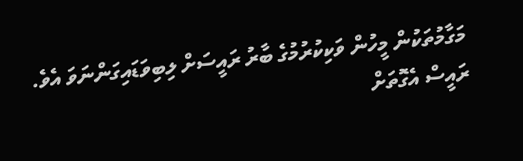މަގާމުތަކުން މީހުން ވަކިކުރުމުގެ ބާރު ރައީސަށް ލިބިވަޑައިގަންނަވަ އެވެ.
ރައީސް އެގޮތަށް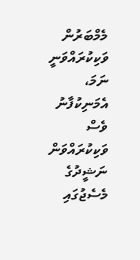މެމްބަރުން ވަކިކުރައްވަނީ ނަމަ، އެމަނިކުފާނު ވެސް ވަކިކުރައްވަން ނަޝީދުގެ މެސެޖުގައި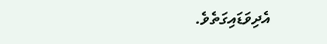އެދިވަޑައިގަތެވެ.